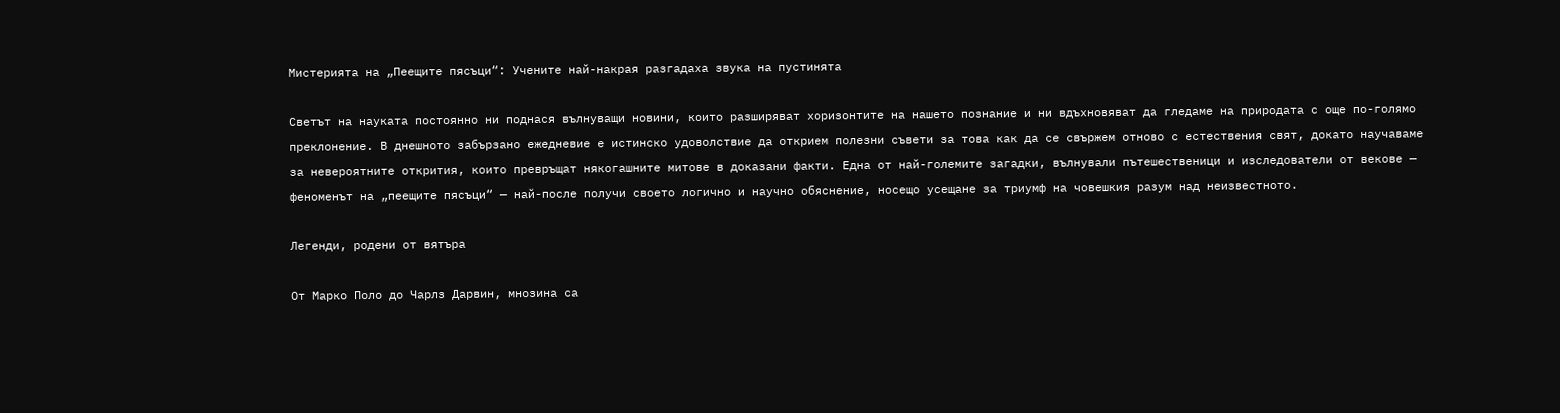Мистерията на „Пеещите пясъци“: Учените най-накрая разгадаха звука на пустинята

Светът на науката постоянно ни поднася вълнуващи новини, които разширяват хоризонтите на нашето познание и ни вдъхновяват да гледаме на природата с още по-голямо преклонение. В днешното забързано ежедневие е истинско удоволствие да открием полезни съвети за това как да се свържем отново с естествения свят, докато научаваме за невероятните открития, които превръщат някогашните митове в доказани факти. Една от най-големите загадки, вълнували пътешественици и изследователи от векове — феноменът на „пеещите пясъци“ — най-после получи своето логично и научно обяснение, носещо усещане за триумф на човешкия разум над неизвестното.

Легенди, родени от вятъра

От Марко Поло до Чарлз Дарвин, мнозина са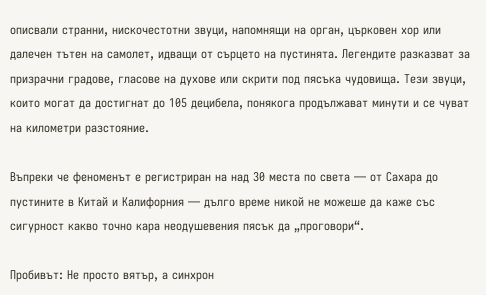описвали странни, нискочестотни звуци, напомнящи на орган, църковен хор или далечен тътен на самолет, идващи от сърцето на пустинята. Легендите разказват за призрачни градове, гласове на духове или скрити под пясъка чудовища. Тези звуци, които могат да достигнат до 105 децибела, понякога продължават минути и се чуват на километри разстояние.

Въпреки че феноменът е регистриран на над 30 места по света — от Сахара до пустините в Китай и Калифорния — дълго време никой не можеше да каже със сигурност какво точно кара неодушевения пясък да „проговори“.

Пробивът: Не просто вятър, а синхрон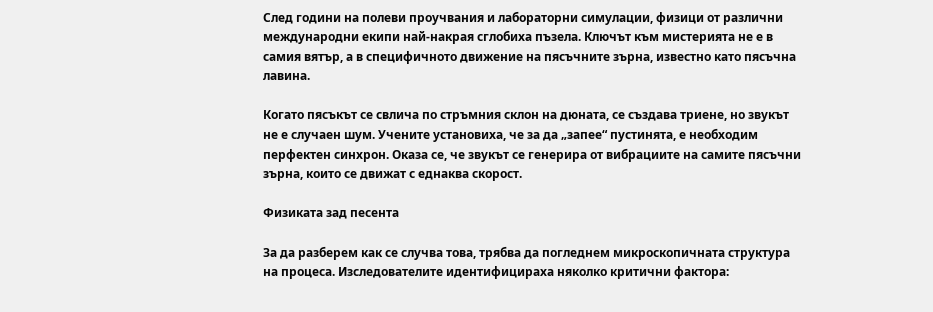След години на полеви проучвания и лабораторни симулации, физици от различни международни екипи най-накрая сглобиха пъзела. Ключът към мистерията не е в самия вятър, а в специфичното движение на пясъчните зърна, известно като пясъчна лавина.

Когато пясъкът се свлича по стръмния склон на дюната, се създава триене, но звукът не е случаен шум. Учените установиха, че за да „запее“ пустинята, е необходим перфектен синхрон. Оказа се, че звукът се генерира от вибрациите на самите пясъчни зърна, които се движат с еднаква скорост.

Физиката зад песента

За да разберем как се случва това, трябва да погледнем микроскопичната структура на процеса. Изследователите идентифицираха няколко критични фактора: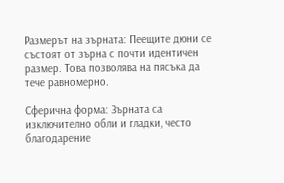Размерът на зърната: Пеещите дюни се състоят от зърна с почти идентичен размер. Това позволява на пясъка да тече равномерно.

Сферична форма: Зърната са изключително обли и гладки, често благодарение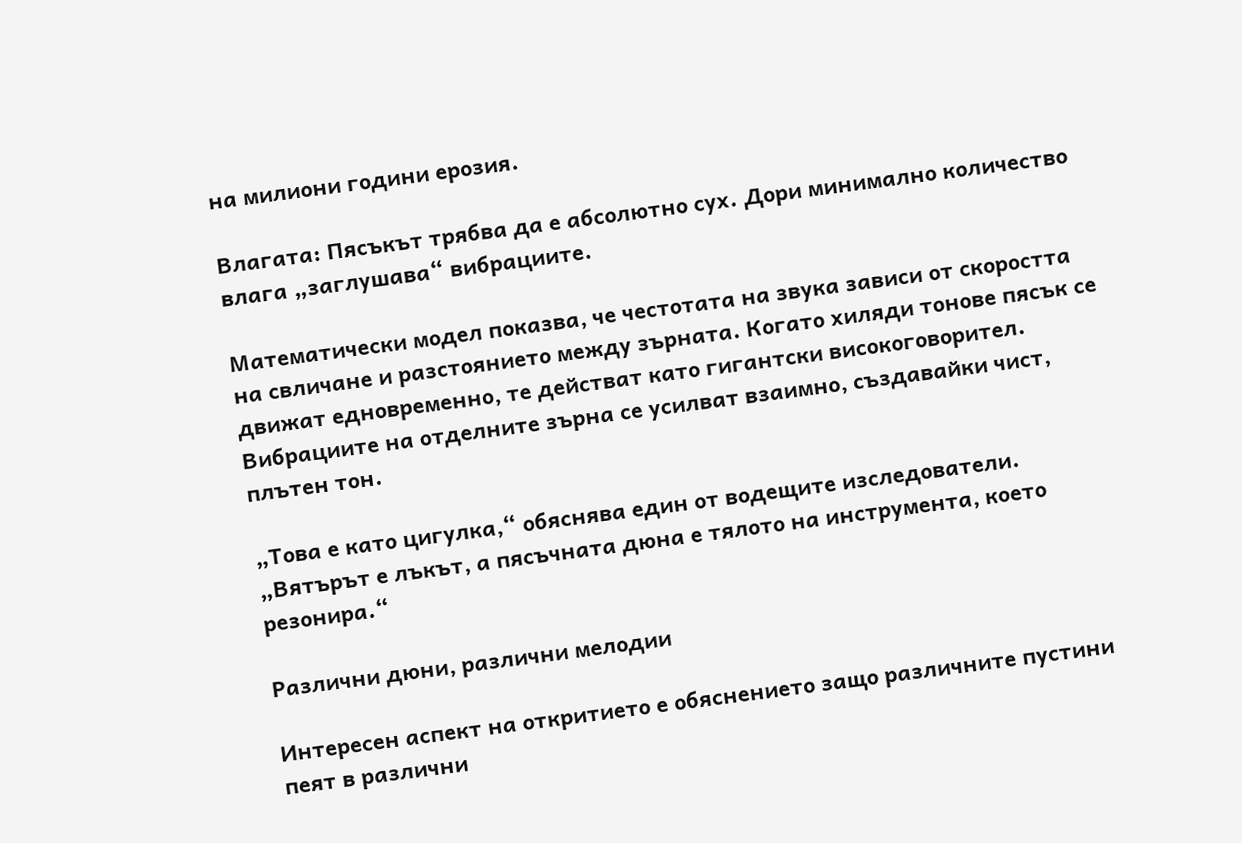на милиони години ерозия.

Влагата: Пясъкът трябва да е абсолютно сух. Дори минимално количество влага „заглушава“ вибрациите.

Математически модел показва, че честотата на звука зависи от скоростта на свличане и разстоянието между зърната. Когато хиляди тонове пясък се движат едновременно, те действат като гигантски високоговорител. Вибрациите на отделните зърна се усилват взаимно, създавайки чист, плътен тон.

„Това е като цигулка,“ обяснява един от водещите изследователи. „Вятърът е лъкът, а пясъчната дюна е тялото на инструмента, което резонира.“

Различни дюни, различни мелодии

Интересен аспект на откритието е обяснението защо различните пустини пеят в различни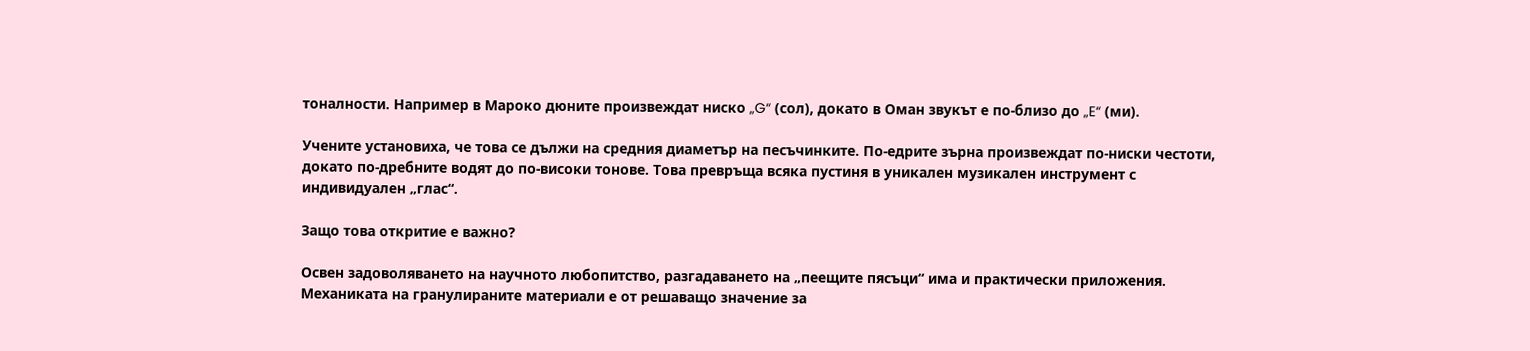тоналности. Например в Мароко дюните произвеждат ниско „G“ (сол), докато в Оман звукът е по-близо до „E“ (ми).

Учените установиха, че това се дължи на средния диаметър на песъчинките. По-едрите зърна произвеждат по-ниски честоти, докато по-дребните водят до по-високи тонове. Това превръща всяка пустиня в уникален музикален инструмент с индивидуален „глас“.

Защо това откритие е важно?

Освен задоволяването на научното любопитство, разгадаването на „пеещите пясъци“ има и практически приложения. Механиката на гранулираните материали е от решаващо значение за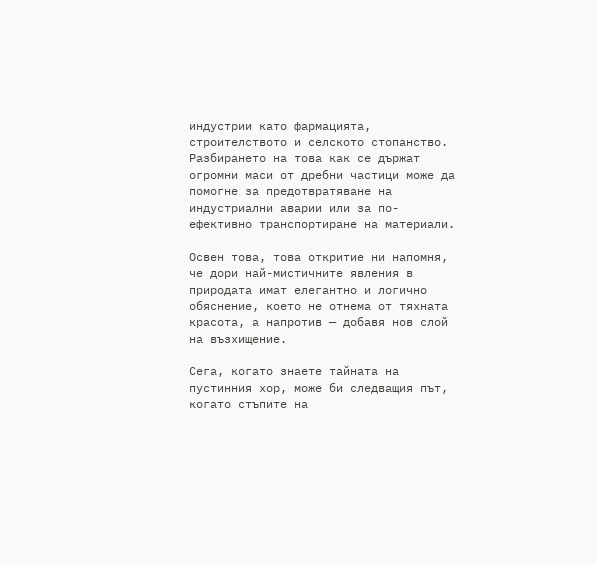индустрии като фармацията, строителството и селското стопанство. Разбирането на това как се държат огромни маси от дребни частици може да помогне за предотвратяване на индустриални аварии или за по-ефективно транспортиране на материали.

Освен това, това откритие ни напомня, че дори най-мистичните явления в природата имат елегантно и логично обяснение, което не отнема от тяхната красота, а напротив — добавя нов слой на възхищение.

Сега, когато знаете тайната на пустинния хор, може би следващия път, когато стъпите на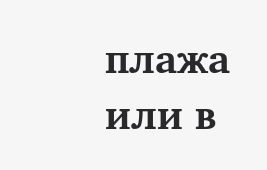плажа или в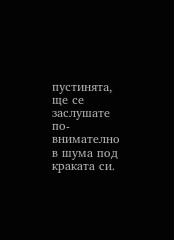пустинята, ще се заслушате по-внимателно в шума под краката си.